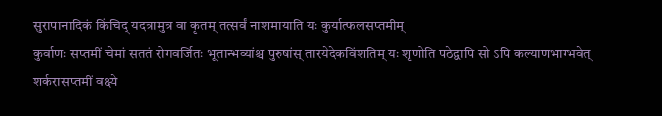सुरापानादिकं किंचिद् यदत्रामुत्र वा कृतम् तत्सर्वं नाशमायाति यः कुर्यात्फलसप्तमीम्
कुर्वाणः सप्तमीं चेमां सततं रोगवर्जितः भूतान्भव्यांश्च पुरुषांस् तारयेदेकविंशतिम् यः शृणोति पठेद्वापि सो ऽपि कल्याणभाग्भवेत्
शर्करासप्तमीं वक्ष्ये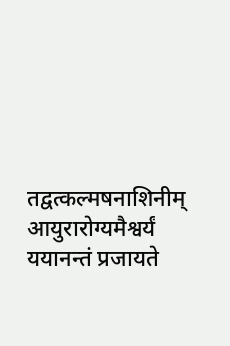तद्वत्कल्मषनाशिनीम् आयुरारोग्यमैश्वर्यं ययानन्तं प्रजायते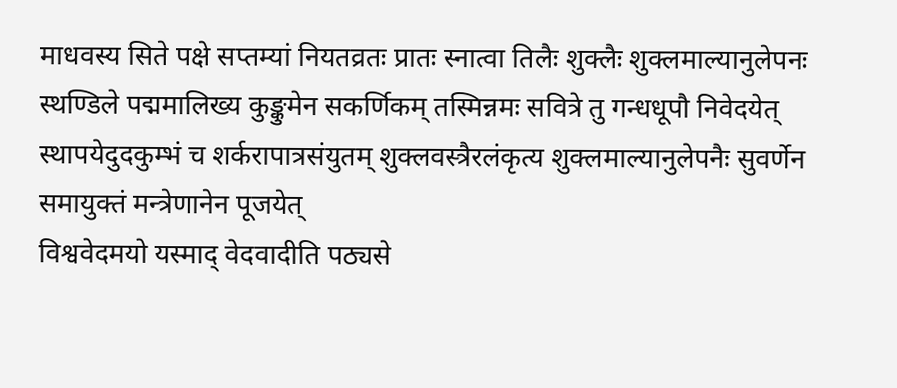माधवस्य सिते पक्षे सप्तम्यां नियतव्रतः प्रातः स्नात्वा तिलैः शुक्लैः शुक्लमाल्यानुलेपनः
स्थण्डिले पद्ममालिख्य कुङ्कुमेन सकर्णिकम् तस्मिन्नमः सवित्रे तु गन्धधूपौ निवेदयेत्
स्थापयेदुदकुम्भं च शर्करापात्रसंयुतम् शुक्लवस्त्रैरलंकृत्य शुक्लमाल्यानुलेपनैः सुवर्णेन समायुक्तं मन्त्रेणानेन पूजयेत्
विश्ववेदमयो यस्माद् वेदवादीति पठ्यसे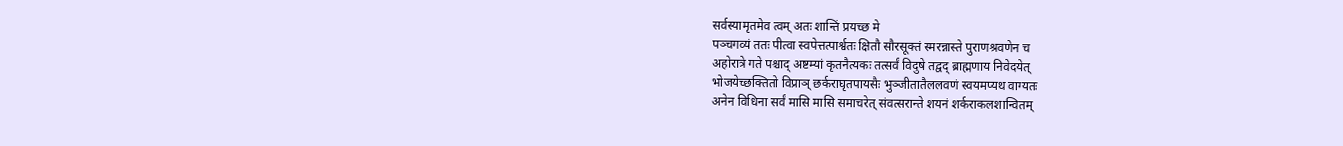सर्वस्यामृतमेव त्वम् अतः शान्तिं प्रयच्छ मे
पञ्चगव्यं ततः पीत्वा स्वपेत्तत्पार्श्वतः क्षितौ सौरसूक्तं स्मरन्नास्ते पुराणश्रवणेन च
अहोरात्रे गते पश्चाद् अष्टम्यां कृतनैत्यकः तत्सर्वं विदुषे तद्वद् ब्राह्मणाय निवेदयेत्
भोजयेच्छक्तितो विप्राञ् छर्कराघृतपायसैः भुञ्जीतातैललवणं स्वयमप्यथ वाग्यतः
अनेन विधिना सर्वं मासि मासि समाचरेत् संवत्सरान्ते शयनं शर्कराकलशान्वितम्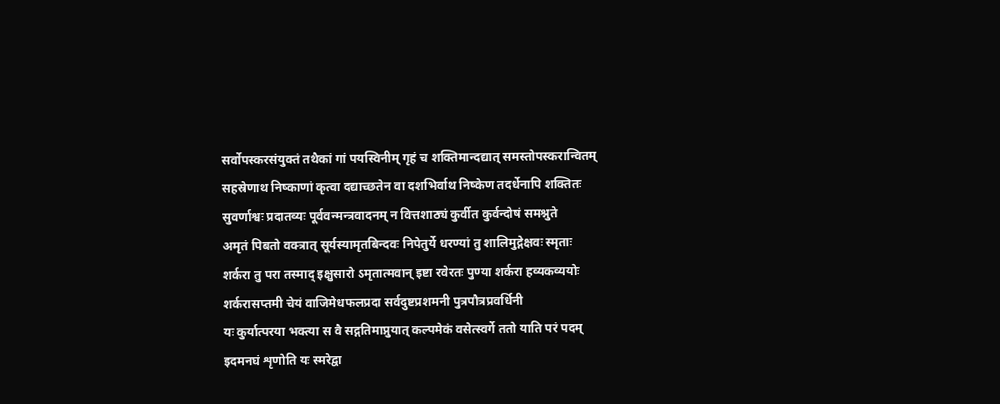सर्वोपस्करसंयुक्तं तथैकां गां पयस्विनीम् गृहं च शक्तिमान्दद्यात् समस्तोपस्करान्वितम्
सहस्रेणाथ निष्काणां कृत्वा दद्याच्छतेन वा दशभिर्वाथ निष्केण तदर्धेनापि शक्तितः
सुवर्णाश्वः प्रदातव्यः पूर्ववन्मन्त्रवादनम् न वित्तशाठ्यं कुर्वीत कुर्वन्दोषं समश्नुते
अमृतं पिबतो वक्त्रात् सूर्यस्यामृतबिन्दवः निपेतुर्ये धरण्यां तु शालिमुद्गेक्षवः स्मृताः
शर्करा तु परा तस्माद् इक्षुसारो ऽमृतात्मवान् इष्टा रवेरतः पुण्या शर्करा हव्यकव्ययोः
शर्करासप्तमी चेयं वाजिमेधफलप्रदा सर्वदुष्टप्रशमनी पुत्रपौत्रप्रवर्धिनी
यः कुर्यात्परया भक्त्या स वै सद्गतिमाप्नुयात् कल्पमेकं वसेत्स्वर्गे ततो याति परं पदम्
इदमनघं शृणोति यः स्मरेद्वा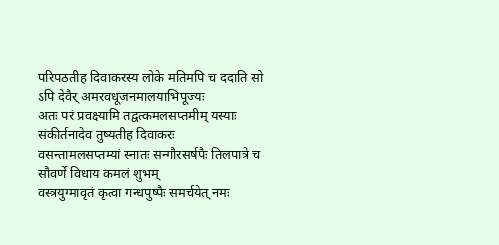परिपठतीह दिवाकरस्य लोके मतिमपि च ददाति सो ऽपि देवैर् अमरवधूजनमालयाभिपूज्यः
अतः परं प्रवक्ष्यामि तद्वत्कमलसप्तमीम् यस्याः संकीर्तनादेव तुष्यतीह दिवाकरः
वसन्तामलसप्तम्यां स्नातः सन्गौरसर्षपैः तिलपात्रे च सौवर्णे विधाय कमलं शुभम्
वस्त्रयुग्मावृतं कृत्वा गन्धपुष्पैः समर्चयेत् नमः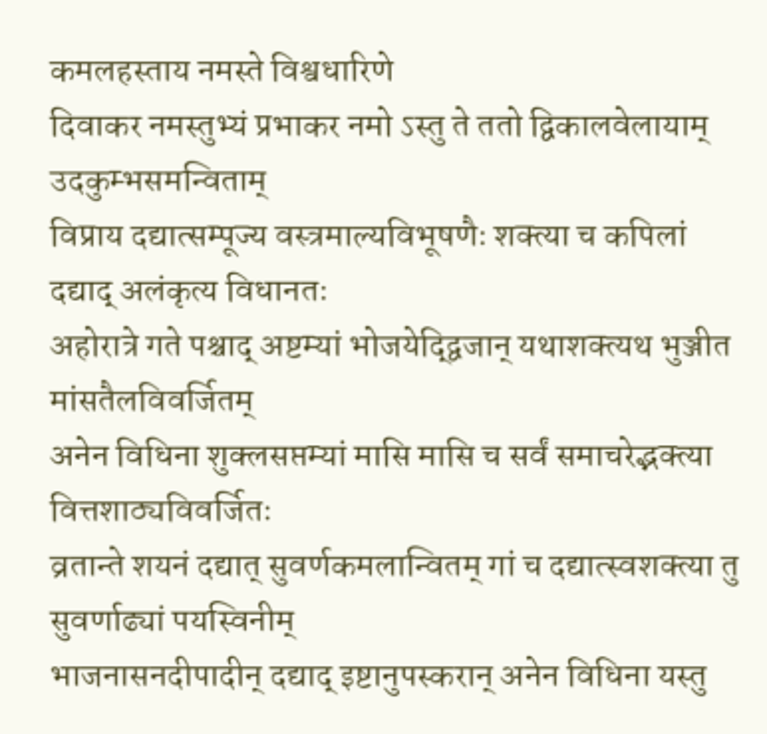कमलहस्ताय नमस्ते विश्वधारिणे
दिवाकर नमस्तुभ्यं प्रभाकर नमो ऽस्तु ते ततो द्विकालवेलायाम् उदकुम्भसमन्विताम्
विप्राय दद्यात्सम्पूज्य वस्त्रमाल्यविभूषणैः शक्त्या च कपिलां दद्याद् अलंकृत्य विधानतः
अहोरात्रे गते पश्चाद् अष्टम्यां भोजयेद्द्विजान् यथाशक्त्यथ भुञ्जीत मांसतैलविवर्जितम्
अनेन विधिना शुक्लसप्तम्यां मासि मासि च सर्वं समाचरेद्भक्त्या वित्तशाठ्यविवर्जितः
व्रतान्ते शयनं दद्यात् सुवर्णकमलान्वितम् गां च दद्यात्स्वशक्त्या तु सुवर्णाढ्यां पयस्विनीम्
भाजनासनदीपादीन् दद्याद् इष्टानुपस्करान् अनेन विधिना यस्तु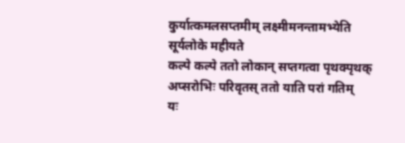कुर्यात्कमलसप्तमीम् लक्ष्मीमनन्तामभ्येति सूर्यलोके महीयते
कल्पे कल्पे ततो लोकान् सप्तगत्वा पृथक्पृथक् अप्सरोभिः परिवृतस् ततो याति परां गतिम्
यः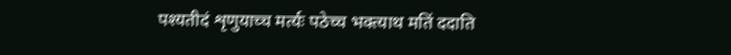पश्यतीदं शृणुयाच्च मर्त्यः पठेच्च भक्त्याथ मतिं ददाति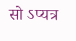सो ऽप्यत्र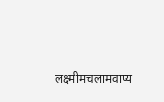लक्ष्मीमचलामवाप्य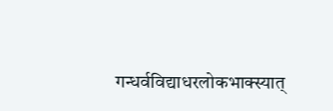गन्धर्वविद्याधरलोकभाक्स्यात्